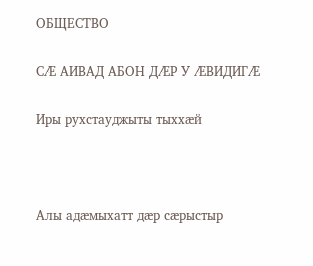ОБЩЕСТВО

СÆ АИВАД АБОН ДÆР У ÆВИДИГÆ

Иры рухстауджыты тыххæй



Алы адæмыхатт дæр сæрыстыр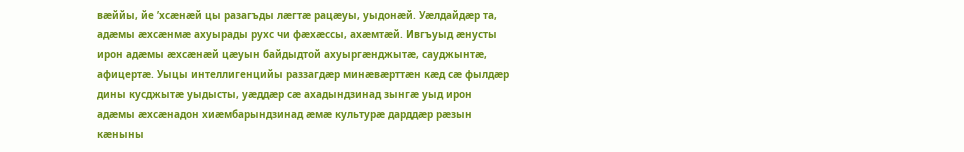вæййы, йе ʼхсæнæй цы разагъды лæгтæ рацæуы, уыдонæй. Уæлдайдæр та, адæмы æхсæнмæ ахуырады рухс чи фæхæссы, ахæмтæй. Ивгъуыд æнусты ирон адæмы æхсæнæй цæуын байдыдтой ахуыргæнджытæ, сауджынтæ, афицертæ. Уыцы интеллигенцийы раззагдæр минæвæрттæн кæд сæ фылдæр дины кусджытæ уыдысты, уæддæр сæ ахадындзинад зынгæ уыд ирон адæмы æхсæнадон хиæмбарындзинад æмæ культурæ дарддæр рæзын кæныны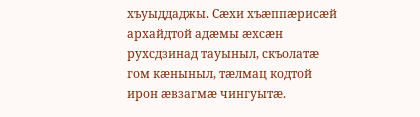хъуыддаджы. Сæхи хъæппæрисæй архайдтой адæмы æхсæн рухсдзинад тауыныл, скъолатæ гом кæныныл, тæлмац кодтой ирон æвзагмæ чингуытæ.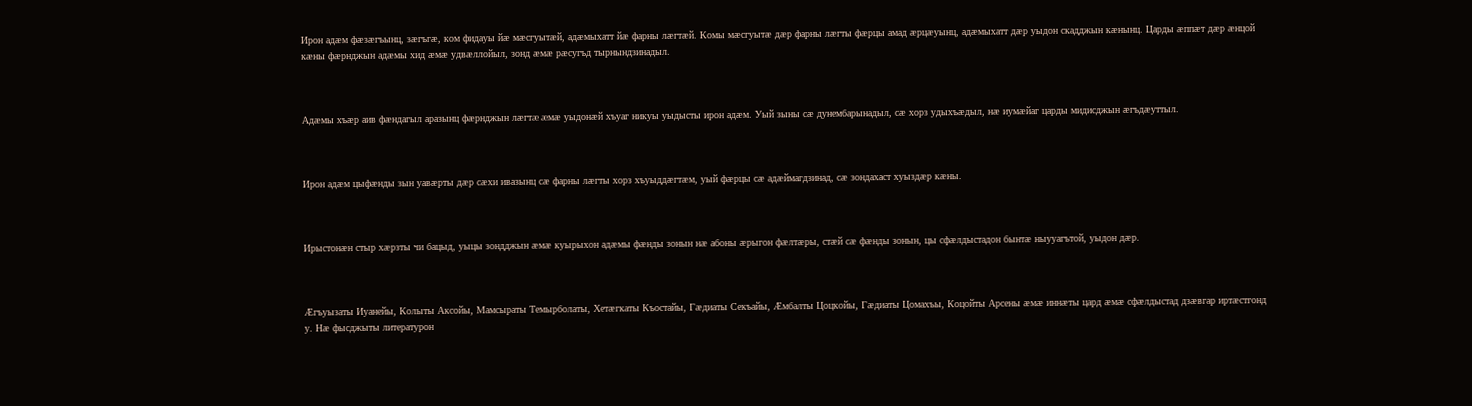Ирон адæм фæзæгъынц, зæгъгæ, ком фидауы йæ мæсгуытæй, адæмыхатт йæ фарны лæгтæй. Комы мæсгуытæ дæр фарны лæгты фæрцы амад æрцæуынц, адæмыхатт дæр уыдон скадджын кæнынц. Царды æппæт дæр æнцой кæны фæрнджын адæмы хид æмæ удвæллойыл, зонд æмæ рæсугъд тырнындзинадыл.



Адæмы хъæр аив фæндагыл аразынц фæрнджын лæгтæ æмæ уыдонæй хъуаг никуы уыдысты ирон адæм. Уый зыны сæ дунембарынадыл, сæ хорз удыхъæдыл, нæ иумæйаг царды мидисджын æгъдæуттыл.



Ирон адæм цыфæнды зын уавæрты дæр сæхи ивазынц сæ фарны лæгты хорз хъуыддæгтæм, уый фæрцы сæ адæймагдзинад, сæ зондахаст хуыздæр кæны.



Ирыстонæн стыр хæрзты чи бацыд, уыцы зондджын æмæ куырыхон адæмы фæнды зонын нæ абоны æрыгон фæлтæры, стæй сæ фæнды зонын, цы сфæлдыстадон бынтæ ныууагътой, уыдон дæр.



Æгъуызаты Иуанейы, Колыты Аксойы, Мамсыраты Темырболаты, Хетæгкаты Къостайы, Гæдиаты Секъайы, Æмбалты Цоцкойы, Гæдиаты Цомахъы, Коцойты Арсены æмæ иннæты цард æмæ сфæлдыстад дзæвгар иртæстгонд у. Нæ фысджыты литературон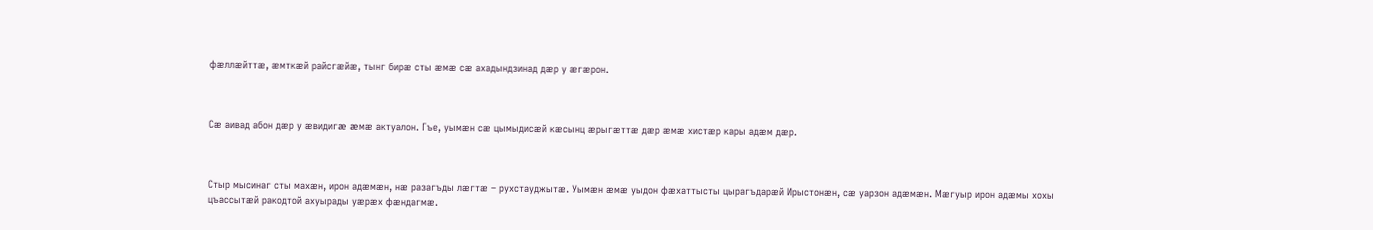фæллæйттæ, æмткæй райсгæйæ, тынг бирæ сты æмæ сæ ахадындзинад дæр у æгæрон.



Сæ аивад абон дæр у æвидигæ æмæ актуалон. Гъе, уымæн сæ цымыдисæй кæсынц æрыгæттæ дæр æмæ хистæр кары адæм дæр.



Стыр мысинаг сты махæн, ирон адæмæн, нæ разагъды лæгтæ – рухстауджытæ. Уымæн æмæ уыдон фæхаттысты цырагъдарæй Ирыстонæн, сæ уарзон адæмæн. Мæгуыр ирон адæмы хохы цъассытæй ракодтой ахуырады уæрæх фæндагмæ.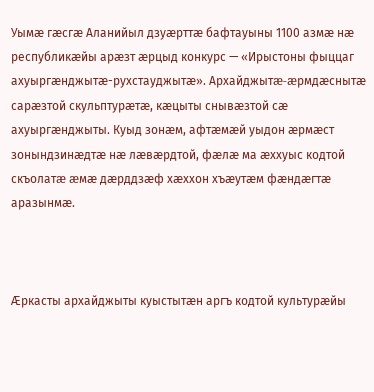Уымæ гæсгæ Аланийыл дзуæрттæ бафтауыны 1100 азмæ нæ республикæйы арæзт æрцыд конкурс — «Ирыстоны фыццаг ахуыргæнджытæ-рухстауджытæ». Архайджытæ-æрмдæснытæ сарæзтой скульптурæтæ, кæцыты снывæзтой сæ ахуыргæнджыты. Куыд зонæм, афтæмæй уыдон æрмæст зонындзинæдтæ нæ лæвæрдтой, фæлæ ма æххуыс кодтой скъолатæ æмæ дæрддзæф хæххон хъæутæм фæндæгтæ аразынмæ.



Æркасты архайджыты куыстытæн аргъ кодтой культурæйы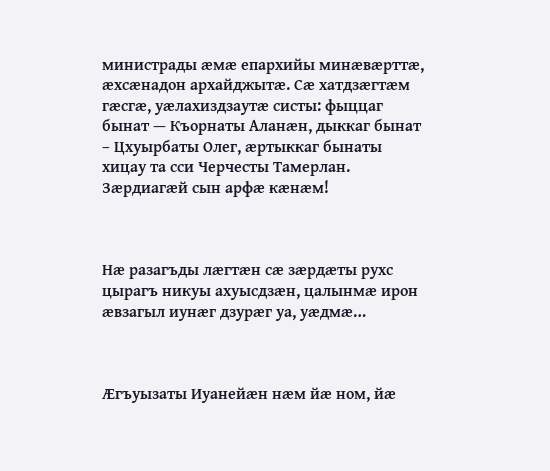министрады æмæ епархийы минæвæрттæ, æхсæнадон архайджытæ. Сæ хатдзæгтæм гæсгæ, уæлахиздзаутæ систы: фыццаг бынат — Къорнаты Аланæн, дыккаг бынат – Цхуырбаты Олег, æртыккаг бынаты хицау та сси Черчесты Тамерлан. Зæрдиагæй сын арфæ кæнæм!



Нæ разагъды лæгтæн сæ зæрдæты рухс цырагъ никуы ахуысдзæн, цалынмæ ирон æвзагыл иунæг дзурæг уа, уæдмæ…



Æгъуызаты Иуанейæн нæм йæ ном, йæ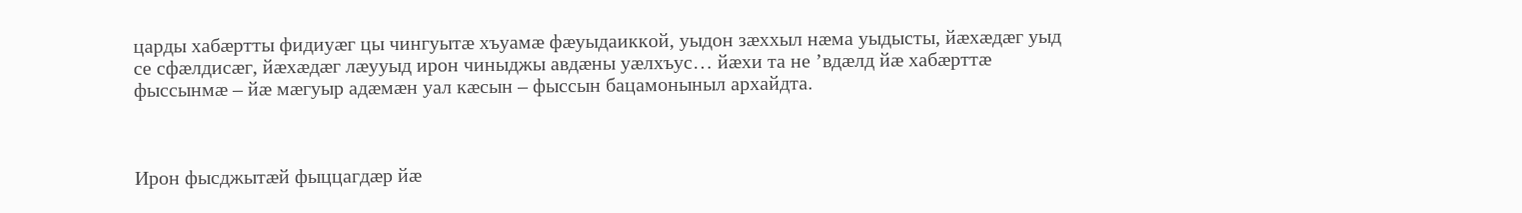царды хабæртты фидиуæг цы чингуытæ хъуамæ фæуыдаиккой, уыдон зæххыл нæма уыдысты, йæхæдæг уыд се сфæлдисæг, йæхæдæг лæууыд ирон чиныджы авдæны уæлхъус… йæхи та не ʼвдæлд йæ хабæрттæ фыссынмæ – йæ мæгуыр адæмæн уал кæсын – фыссын бацамоныныл архайдта.



Ирон фысджытæй фыццагдæр йæ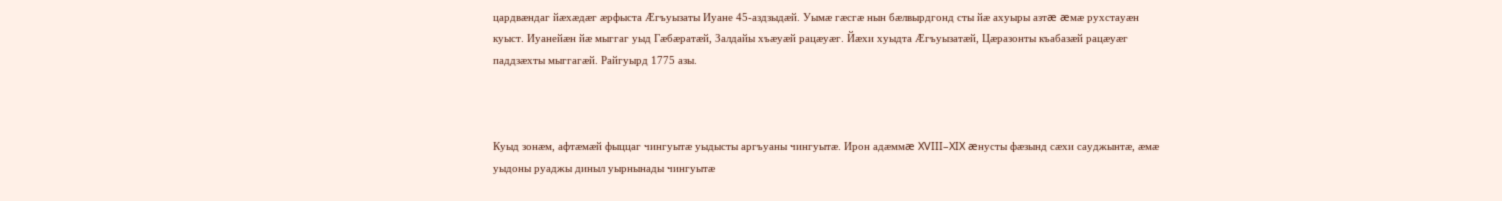цардвæндаг йæхæдæг æрфыста Æгъуызаты Иуане 45-аздзыдæй. Уымæ гæсгæ нын бæлвырдгонд сты йæ ахуыры азтæ æмæ рухстауæн куыст. Иуанейæн йæ мыггаг уыд Гæбæратæй, Залдайы хъæуæй рацæуæг. Йæхи хуыдта Æгъуызатæй, Цæразонты къабазæй рацæуæг паддзæхты мыггагæй. Райгуырд 1775 азы.



Куыд зонæм, афтæмæй фыццаг чингуытæ уыдысты аргъуаны чингуытæ. Ирон адæммæ XVIII–XIX æнусты фæзынд сæхи сауджынтæ, æмæ уыдоны руаджы диныл уырнынады чингуытæ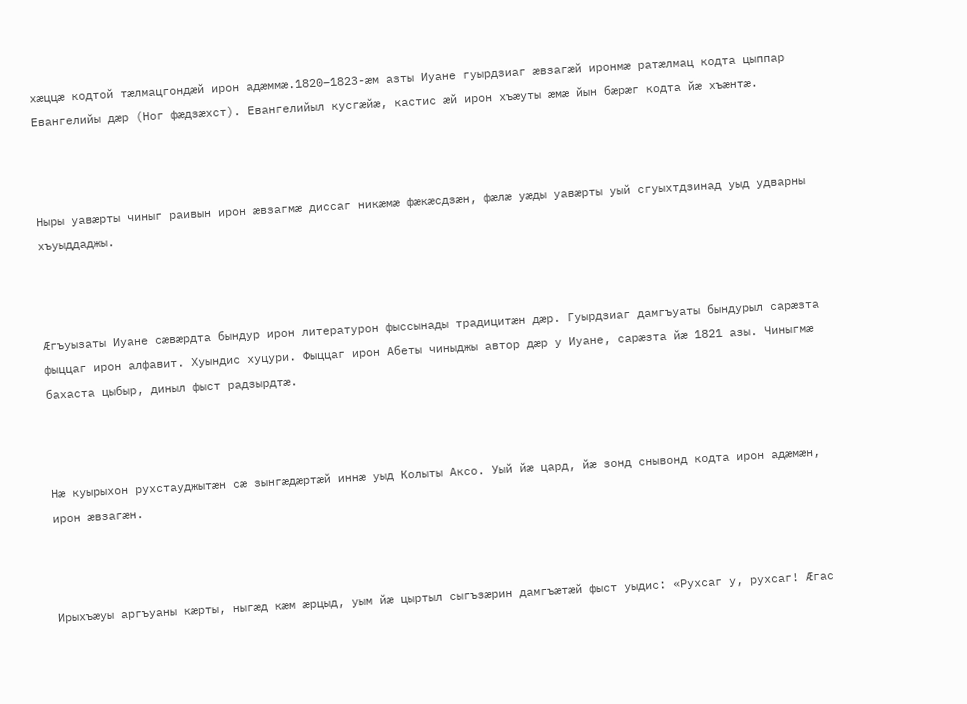хæццæ кодтой тæлмацгондæй ирон адæммæ.1820–1823-æм азты Иуане гуырдзиаг æвзагæй иронмæ ратæлмац кодта цыппар Евангелийы дæр (Ног фæдзæхст). Евангелийыл кусгæйæ, кастис æй ирон хъæуты æмæ йын бæрæг кодта йæ хъæнтæ.



Ныры уавæрты чиныг раивын ирон æвзагмæ диссаг никæмæ фæкæсдзæн, фæлæ уæды уавæрты уый сгуыхтдзинад уыд удварны хъуыддаджы.



Æгъуызаты Иуане сæвæрдта бындур ирон литературон фыссынады традицитæн дæр. Гуырдзиаг дамгъуаты бындурыл сарæзта фыццаг ирон алфавит. Хуындис хуцури. Фыццаг ирон Абеты чиныджы автор дæр у Иуане, сарæзта йæ 1821 азы. Чиныгмæ бахаста цыбыр, диныл фыст радзырдтæ.



Нæ куырыхон рухстауджытæн сæ зынгæдæртæй иннæ уыд Колыты Аксо. Уый йæ цард, йæ зонд снывонд кодта ирон адæмæн, ирон æвзагæн.



Ирыхъæуы аргъуаны кæрты, ныгæд кæм æрцыд, уым йæ цыртыл сыгъзæрин дамгъæтæй фыст уыдис: «Рухсаг у, рухсаг! Æгас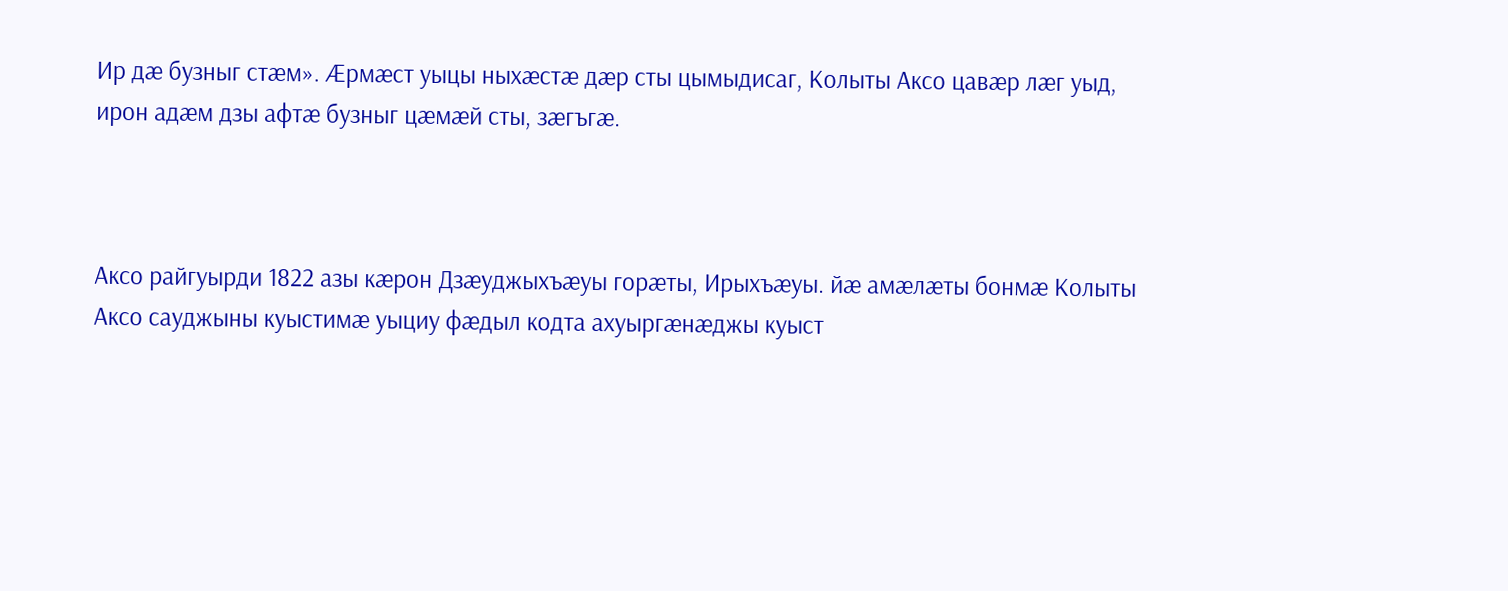Ир дæ бузныг стæм». Æрмæст уыцы ныхæстæ дæр сты цымыдисаг, Колыты Аксо цавæр лæг уыд, ирон адæм дзы афтæ бузныг цæмæй сты, зæгъгæ.



Аксо райгуырди 1822 азы кæрон Дзæуджыхъæуы горæты, Ирыхъæуы. йæ амæлæты бонмæ Колыты Аксо сауджыны куыстимæ уыциу фæдыл кодта ахуыргæнæджы куыст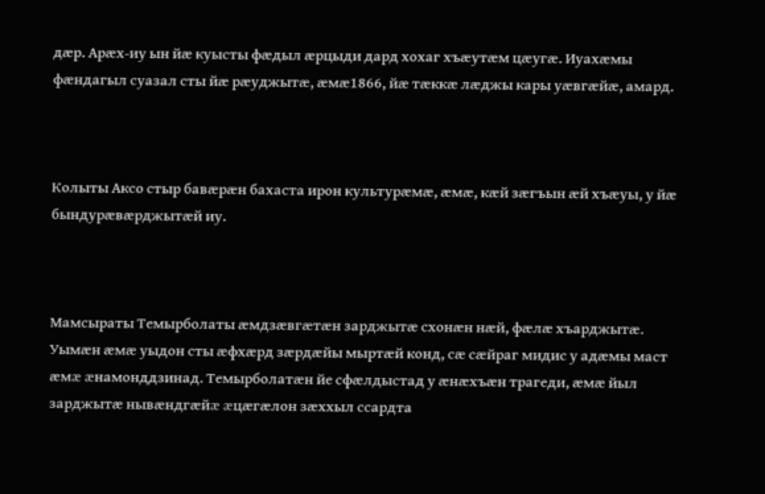дæр. Арæх-иу ын йæ куысты фæдыл æрцыди дард хохаг хъæутæм цæугæ. Иуахæмы фæндагыл суазал сты йæ рæуджытæ, æмæ1866, йæ тæккæ лæджы кары уæвгæйæ, амард.



Колыты Аксо стыр бавæрæн бахаста ирон культурæмæ, æмæ, кæй зæгъын æй хъæуы, у йæ бындурæвæрджытæй иу.



Мамсыраты Темырболаты æмдзæвгæтæн зарджытæ схонæн нæй, фæлæ хъарджытæ. Уымæн æмæ уыдон сты æфхæрд зæрдæйы мыртæй конд, сæ сæйраг мидис у адæмы маст æмæ æнамонддзинад. Темырболатæн йе сфæлдыстад у æнæхъæн трагеди, æмæ йыл зарджытæ нывæндгæйæ æцæгæлон зæххыл ссардта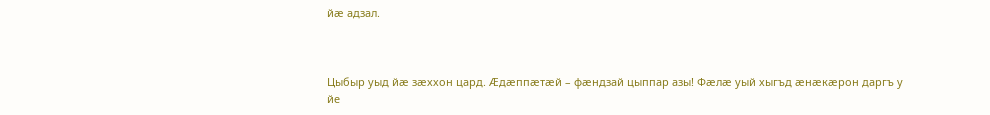йæ адзал.



Цыбыр уыд йæ зæххон цард. Æдæппæтæй – фæндзай цыппар азы! Фæлæ уый хыгъд æнæкæрон даргъ у йе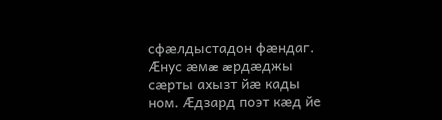сфæлдыстадон фæндаг. Æнус æмæ æрдæджы сæрты ахызт йæ кады ном. Æдзард поэт кæд йе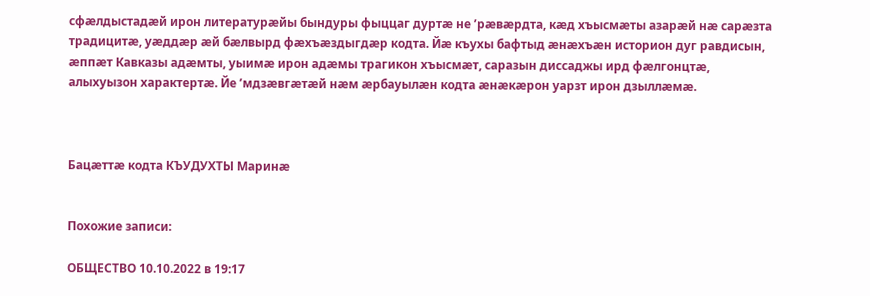сфæлдыстадæй ирон литературæйы бындуры фыццаг дуртæ не ʼрæвæрдта, кæд хъысмæты азарæй нæ сарæзта традицитæ, уæддæр æй бæлвырд фæхъæздыгдæр кодта. Йæ къухы бафтыд æнæхъæн историон дуг равдисын, æппæт Кавказы адæмты, уыимæ ирон адæмы трагикон хъысмæт, саразын диссаджы ирд фæлгонцтæ, алыхуызон характертæ. Йе ʼмдзæвгæтæй нæм æрбауылæн кодта æнæкæрон уарзт ирон дзыллæмæ.



Бацæттæ кодта КЪУДУХТЫ Маринæ


Похожие записи:

ОБЩЕСТВО 10.10.2022 в 19:17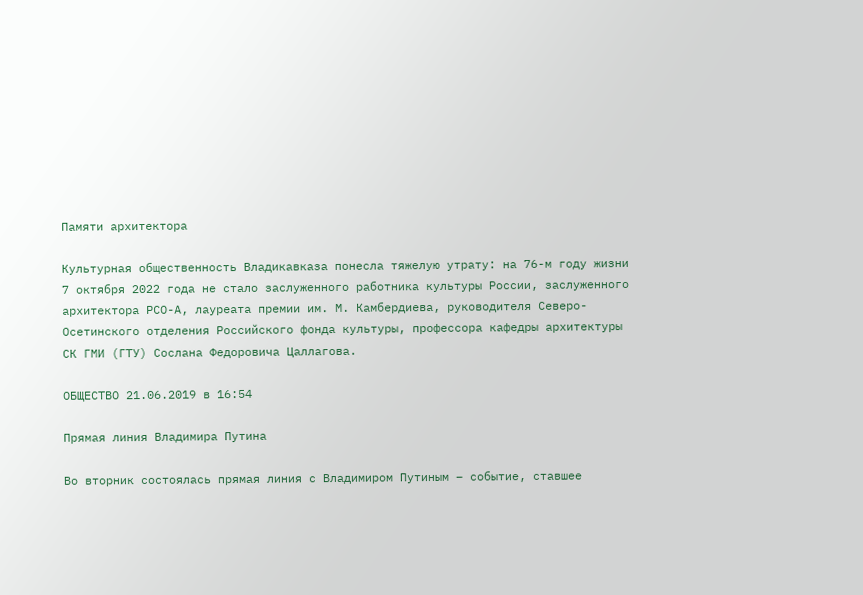Памяти архитектора

Культурная общественность Владикавказа понесла тяжелую утрату: на 76-м году жизни 7 октября 2022 года не стало заслуженного работника культуры России, заслуженного архитектора РСО-А, лауреата премии им. М. Камбердиева, руководителя Северо-Осетинского отделения Российского фонда культуры, профессора кафедры архитектуры СК ГМИ (ГТУ) Сослана Федоровича Цаллагова.

ОБЩЕСТВО 21.06.2019 в 16:54

Прямая линия Владимира Путина

Во вторник состоялась прямая линия с Владимиром Путиным – событие, ставшее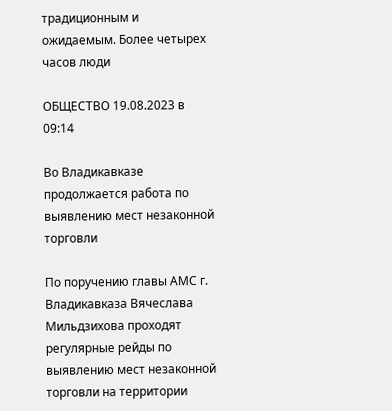традиционным и ожидаемым. Более четырех часов люди

ОБЩЕСТВО 19.08.2023 в 09:14

Во Владикавказе продолжается работа по выявлению мест незаконной торговли

По поручению главы АМС г. Владикавказа Вячеслава Мильдзихова проходят регулярные рейды по выявлению мест незаконной торговли на территории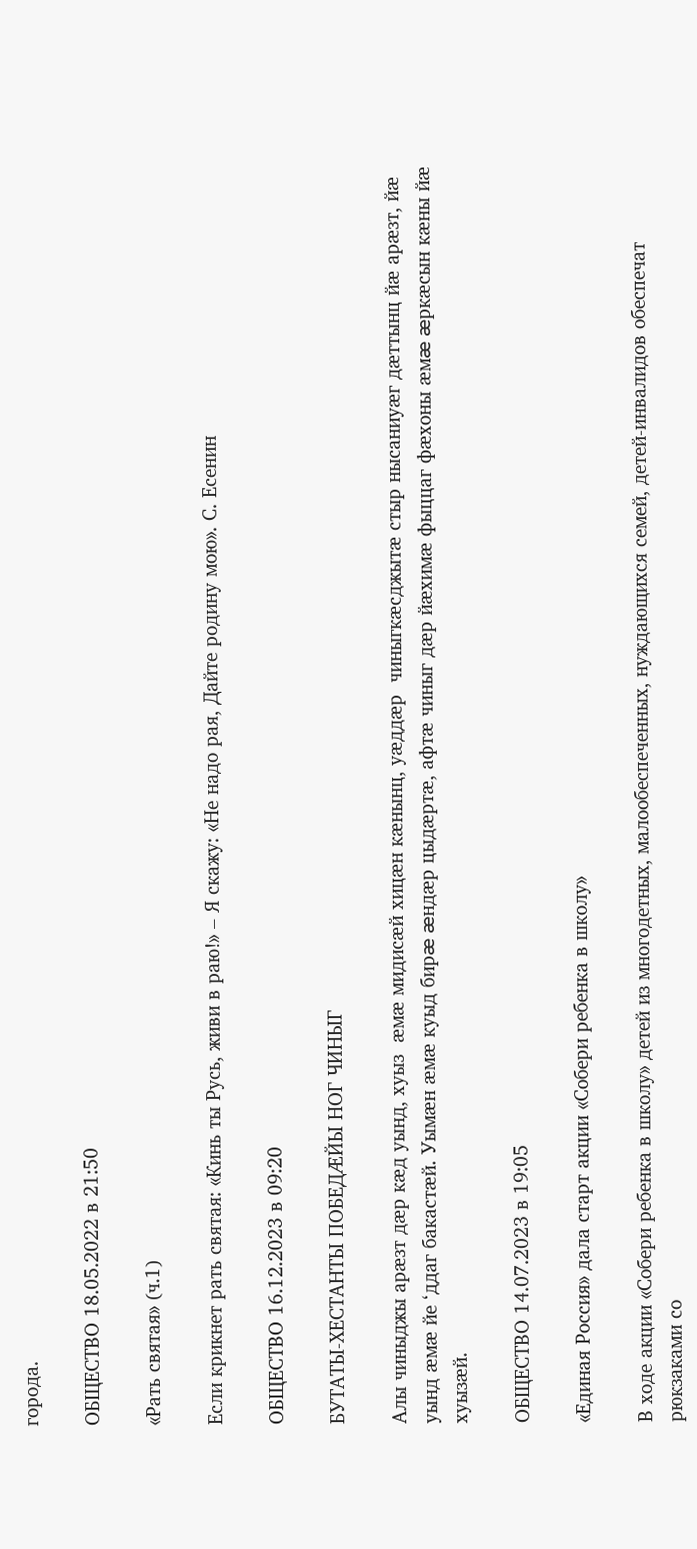города.

ОБЩЕСТВО 18.05.2022 в 21:50

«Рать святая» (ч.1)

Если крикнет рать святая: «Кинь ты Русь, живи в раю!» – Я скажу: «Не надо рая, Дайте родину мою». С. Есенин

ОБЩЕСТВО 16.12.2023 в 09:20

БУТАТЫ-ХЕСТАНТЫ ПОБЕДÆЙЫ НОГ ЧИНЫГ

Алы чиныджы арæзт дæр кæд уынд, хуыз  æмæ мидисæй хицæн кæнынц, уæддæр  чиныгкæсджытæ стыр нысаниуæг дæттынц йæ арæзт, йӕ уынд æмæ йе ‘ддаг бакастæй. Уымæн æмæ куыд бирæ æндæр цыдæртæ, афтæ чиныг дæр йæхимæ фыццаг фæхоны æмæ æркæсын кæны йæ хуызæй.

ОБЩЕСТВО 14.07.2023 в 19:05

«Единая Россия» дала старт акции «Собери ребенка в школу»

В ходе акции «Собери ребенка в школу» детей из многодетных, малообеспеченных, нуждающихся семей, детей-инвалидов обеспечат рюкзаками со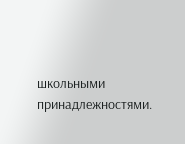школьными принадлежностями.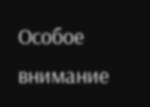Особое внимание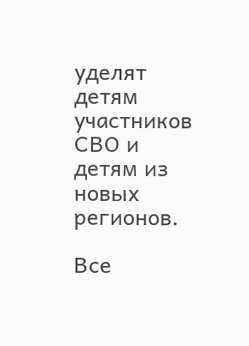уделят детям участников СВО и детям из новых регионов.

Все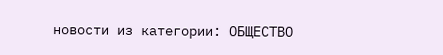новости из категории: ОБЩЕСТВО